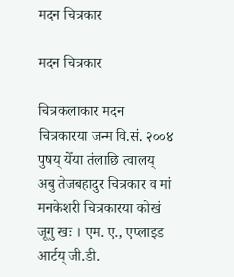मदन चित्रकार

मदन चित्रकार

चित्रकलाकार मदन चित्रकारया जन्म वि.सं. २००४ पुषय् येँया तंलाछि त्वालय् अबु तेजबहादुर चित्रकार व मां मनकेशरी चित्रकारया कोखं जूगु खः । एम. ए., एप्लाइड आर्टय् जी.डी.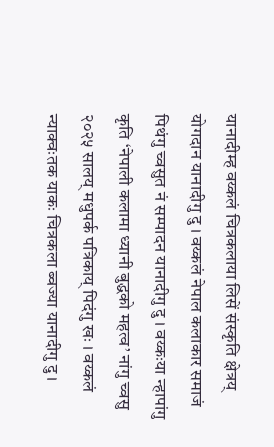यानादीम्ह वय्कलं चित्रकलाया लिसें संस्कृति क्षेत्रय् योगदान यानादीगु दु । वय्कलं नेपाल कलाकार समाजं पिथंगु च्वसुत नं सम्पादन यानादीगु दु । वय्कःया न्हापांगु कृति ‘नेपाली कलामा ध्यानी बुद्धको महत्व’ नांगु च्वसु २०२५ सालय् मधुपर्क पत्रिकाय् पिदंगु खः । वय्कलं न्याक्वःतक याकः चित्रकला ब्वज्या यानादीगु दु ।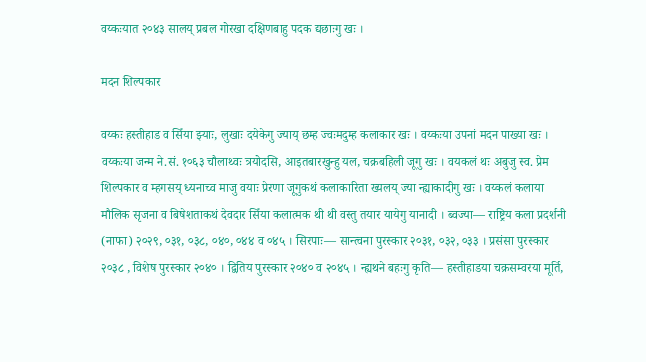वय्कःयात २०४३ सालय् प्रबल गोरखा दक्षिणबाहु पदक द्यछाःगु खः ।

मदन शिल्पकार

वय्कः हस्तीहाड व सिँया झ्याः, लुखाः दयेकेगु ज्याय् छम्ह ज्वःमदुम्ह कलाकार खः । वय्कःया उपनां मदन पाख्या खः । वय्कःया जन्म ने.सं. १०६३ चौलाथ्वः त्रयोदसि, आइतबारखुन्हु यल, चक्रबहिली जूगु खः । वयकलं थः अबुजु स्व. प्रेम शिल्पकार व म्हगसय् ध्यनाच्व माजु वयाः प्रेरणा जूगुकथं कलाकारिता ख्यलय् ज्या न्ह्याकादीगु खः । वय्कलं कलाया मौलिक सृजना व बिषेशताकथं देवदार सिँया कलात्मक थी थी वस्तु तयार यायेगु यानादी । ब्वज्या— राष्ट्रिय कला प्रदर्शनी (नाफा) २०२९, ०३१, ०३८, ०४०, ०४४ व ०४५ । सिरपाः— सान्त्वना पुरस्कार २०३१, ०३२, ०३३ । प्रसंसा पुरस्कार २०३८ , विशेष पुरस्कार २०४० । द्वितिय पुरस्कार २०४० व २०४५ । न्ह्यथने बहःगु कृति— हस्तीहाडया चक्रसम्वरया मूर्ति,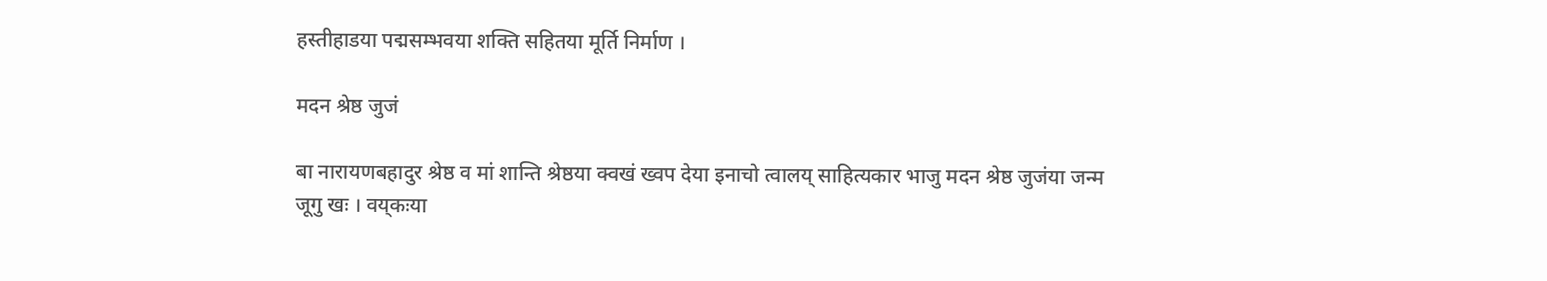हस्तीहाडया पद्मसम्भवया शक्ति सहितया मूर्ति निर्माण ।

मदन श्रेष्ठ जुजं

बा नारायणबहादुर श्रेष्ठ व मां शान्ति श्रेष्ठया क्वखं ख्वप देया इनाचो त्वालय् साहित्यकार भाजु मदन श्रेष्ठ जुजंया जन्म जूगु खः । वय्‌कःया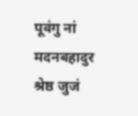पूवंगु नां मदनबहादुर श्रेष्ठ जुजं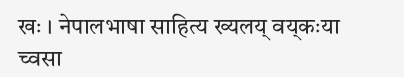खः । नेपालभाषा साहित्य ख्यलय् वय्‌कःया च्वसा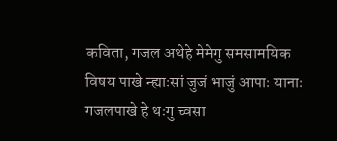कविता, गजल अथेहे मेमेगु समसामयिक विषय पाखे न्ह्याःसां जुजं भाजुं आपाः यानाः गजलपाखे हे थःगु च्वसा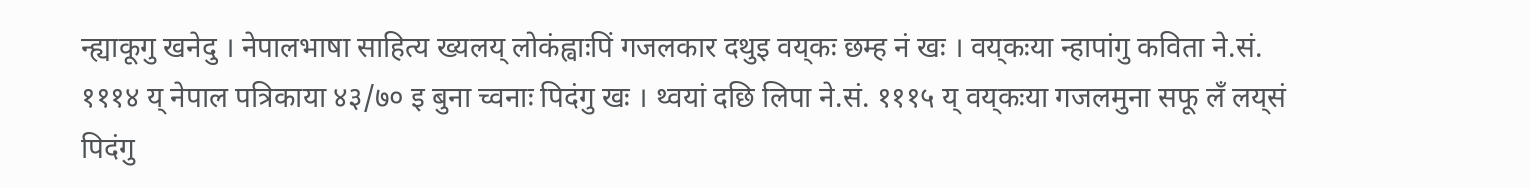न्ह्याकूगु खनेदु । नेपालभाषा साहित्य ख्यलय् लोकंह्वाःपिं गजलकार दथुइ वय्‌कः छम्ह नं खः । वय्‌कःया न्हापांगु कविता ने.सं. १११४ य् नेपाल पत्रिकाया ४३/७० इ बुना च्वनाः पिदंगु खः । थ्वयां दछि लिपा ने.सं. १११५ य् वय्‌कःया गजलमुना सफू लँ लय्‌सं पिदंगु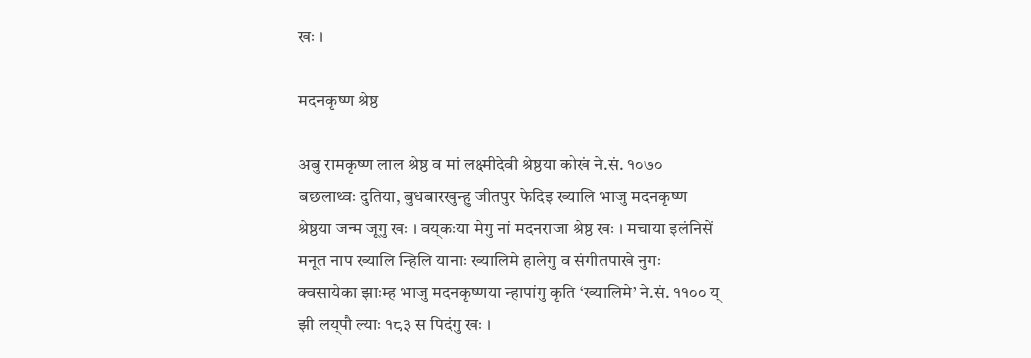खः ।

मदनकृष्ण श्रेष्ठ

अबु रामकृष्ण लाल श्रेष्ठ व मां लक्ष्मीदेवी श्रेष्ठया कोखं ने.सं. १०७० बछलाथ्वः दुतिया, बुधबारखुन्हु जीतपुर फेदिइ ख्यालि भाजु मदनकृष्ण श्रेष्ठया जन्म जूगु खः । वय्‌कःया मेगु नां मदनराजा श्रेष्ठ खः । मचाया इलंनिसें मनूत नाप ख्यालि न्हिलि यानाः ख्यालिमे हालेगु व संगीतपाखे नुगः क्वसायेका झाःम्ह भाजु मदनकृष्णया न्हापांगु कृति ‘ख्यालिमे’ ने.सं. ११०० य्‌ झी लय्‌पौ ल्याः १८३ स पिदंगु खः ।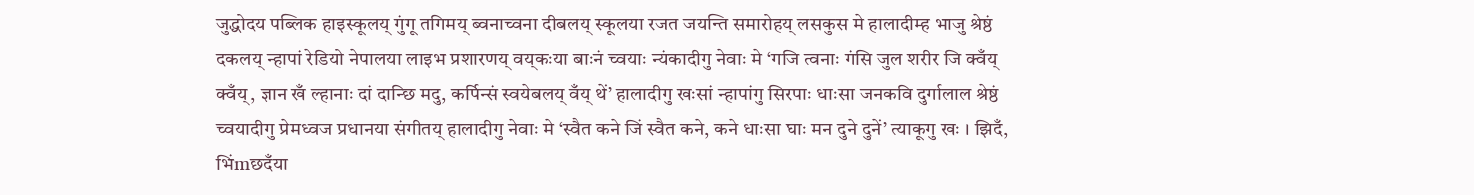जुद्धोदय पब्लिक हाइस्कूलय्‌ गुंगू तगिमय्‌ ब्वनाच्वना दीबलय्‌ स्कूलया रजत जयन्ति समारोहय्‌ लसकुस मे हालादीम्ह भाजु श्रेष्ठं दकलय्‌ न्हापां रेडियो नेपालया लाइभ प्रशारणय्‌ वय्‌कःया बाःनं च्वयाः न्यंकादीगु नेवाः मे ‘गजि त्वनाः गंसि जुल शरीर जि क्वँय्‌ क्वँय्‌, ज्ञान खँ ल्हानाः दां दान्छि मदु, कर्पिन्सं स्वयेबलय्‌ वँय्‌ थें’ हालादीगु खःसां न्हापांगु सिरपाः धाःसा जनकवि दुर्गालाल श्रेष्ठं च्वयादीगु प्रेमध्वज प्रधानया संगीतय्‌ हालादीगु नेवाः मे ‘स्वैत कने जिं स्वैत कने, कने धाःसा घाः मन दुने दुनें’ त्याकूगु खः । झिदँ, भिंmछदँया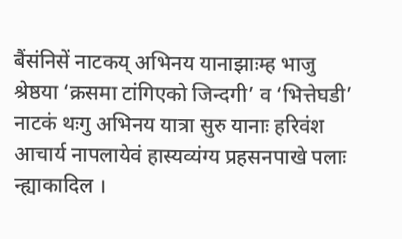बैंसंनिसें नाटकय्‌ अभिनय यानाझाःम्ह भाजु श्रेष्ठया ‘क्रसमा टांगिएको जिन्दगी’ व ‘भित्तेघडी’ नाटकं थःगु अभिनय यात्रा सुरु यानाः हरिवंश आचार्य नापलायेवं हास्यव्यंग्य प्रहसनपाखे पलाः न्ह्याकादिल ।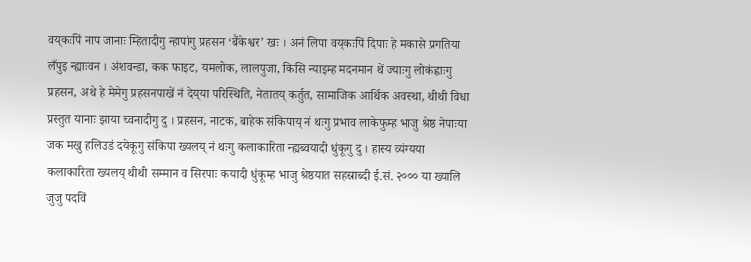वय्‌कःपिं नाप जानाः म्हितादीगु न्हापांगु प्रहसन ‘बैंकेश्वर’ खः । अनं लिपा वय्‌कःपिं दिपाः हे मकासे प्रगतिया लँपुइ न्ह्याःवन । अंशवन्डा, कक फाइट, यमलोक, लालपुजा, किसि न्याइम्ह मदनमान थें ज्याःगु लोकंह्वाःगु प्रहसन, अथे हे मेमेगु प्रहसनपाखें नं देय्‌या परिस्थिति, नेतातय्‌ कर्तुत, सामाजिक आर्थिक अवस्था, थीथी विधा प्रस्तुत यानाः झाया च्वनादीगु दु । प्रहसन, नाटक, बाहेक संकिपाय्‌ नं थःगु प्रभाव लाकेफुम्ह भाजु श्रेष्ठ नेपाःया जक मखु हलिउडं दयेकूगु संकिपा ख्यलय्‌ नं थःगु कलाकारिता न्ह्यब्वयादी धुंकूगु दु । हास्य व्यंग्यया कलाकारिता ख्यलय्‌ थीथी सम्मान व सिरपाः कयादी धुंकूम्ह भाजु श्रेष्ठयात सहस्राब्दी ई.सं. २००० या ख्यालि जुजु पदविं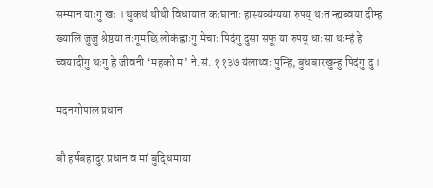सम्मान याःगु खः । थुकथं थीथी विधायात कःघानाः हास्यव्यंग्यया रुपय्‌ थःत न्ह्यब्वया दीम्ह ख्यालि जुजु श्रेष्ठया तःगूमछि लोकंह्वाःगु मेचाः पिदंगु दुसा सफू या रुपय्‌ धाःसा थःम्हं हे च्वयादीगु थःगु हे जीवनी ‘महको म’ ने.सं. ११३७ यंलाथ्वः पुन्हि, बुधबारखुन्हु पिदंगु दु ।

मदनगोपाल प्रधान

बौ हर्षबहादुर प्रधान व मां बुद्धिमाया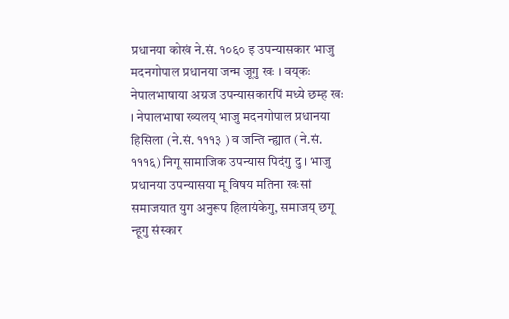प्रधानया कोखं ने.सं. १०६० इ उपन्यासकार भाजु मदनगोपाल प्रधानया जन्म जूगु खः । वय्‌कः नेपालभाषाया अग्रज उपन्यासकारपिं मध्ये छम्ह खः । नेपालभाषा ख्यलय् भाजु मदनगोपाल प्रधानया हिसिला (ने.सं. १११३ ) व जन्ति न्ह्यात (ने.सं. १११६) निगू सामाजिक उपन्यास पिदंगु दु । भाजु प्रधानया उपन्यासया मू विषय मतिना खःसां समाजयात युग अनुरूप हिलायंकेगु, समाजय् छगू न्हूगु संस्कार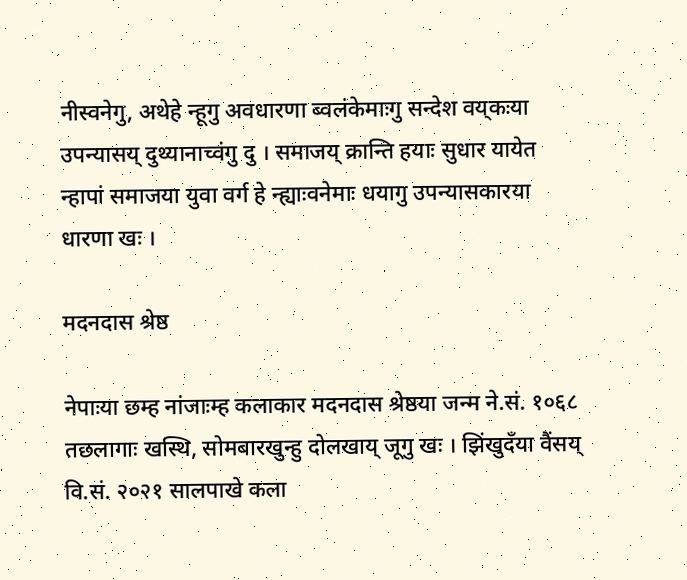नीस्वनेगु, अथेहे न्हूगु अवधारणा ब्वलंकेमाःगु सन्देश वय्‌कःया उपन्यासय् दुथ्यानाच्वंगु दु । समाजय् क्रान्ति हयाः सुधार यायेत न्हापां समाजया युवा वर्ग हे न्ह्याःवनेमाः धयागु उपन्यासकारया धारणा खः ।

मदनदास श्रेष्ठ

नेपाःया छम्ह नांजाःम्ह कलाकार मदनदास श्रेष्ठया जन्म ने.सं. १०६८ तछलागाः खस्थि, सोमबारखुन्हु दोलखाय्‌ जूगु खः । झिंखुदँया वैंसय्‌ वि.सं. २०२१ सालपाखे कला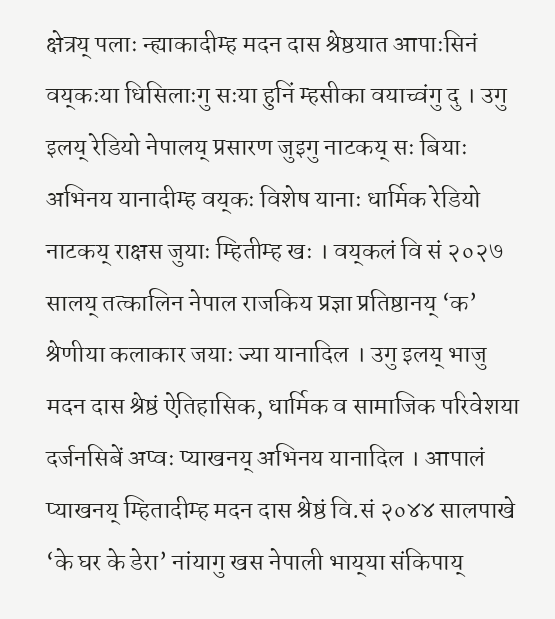क्षेत्रय्‌ पलाः न्ह्याकादीम्ह मदन दास श्रेष्ठयात आपाःसिनं वय्‌कःया धिसिलाःगु सःया हुनिं म्हसीका वयाच्वंगु दु । उगु इलय्‌ रेडियो नेपालय्‌ प्रसारण जुइगु नाटकय्‌ सः बियाः अभिनय यानादीम्ह वय्‌कः विशेष यानाः धार्मिक रेडियो नाटकय्‌ राक्षस जुयाः म्हितीम्ह खः । वय्‌कलं वि सं २०२७ सालय्‌ तत्कालिन नेपाल राजकिय प्रज्ञा प्रतिष्ठानय्‌ ‘क’ श्रेणीया कलाकार जयाः ज्या यानादिल । उगु इलय्‌ भाजु मदन दास श्रेष्ठं ऐतिहासिक, धार्मिक व सामाजिक परिवेशया दर्जनसिबें अप्वः प्याखनय्‌ अभिनय यानादिल । आपालं प्याखनय्‌ म्हितादीम्ह मदन दास श्रेष्ठं वि.सं २०४४ सालपाखे ‘के घर के डेरा’ नांयागु खस नेपाली भाय्‌या संकिपाय्‌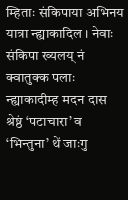म्हिताः संकिपाया अभिनय यात्रा न्ह्याकादिल । नेवाः संकिपा ख्यलय्‌ नं क्वातुक्क पलाः न्ह्याकादीम्ह मदन दास श्रेष्ठं ‘पटाचारा’ व ‘भिन्तुना’ थें जाःगु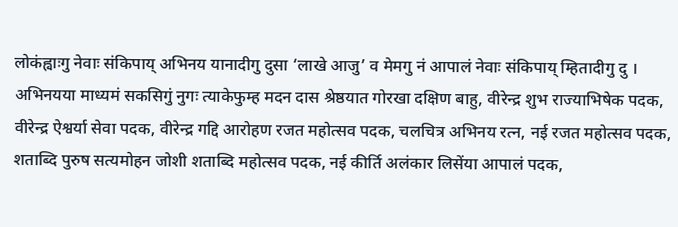लोकंह्वाःगु नेवाः संकिपाय्‌ अभिनय यानादीगु दुसा ‘लाखे आजु’ व मेमगु नं आपालं नेवाः संकिपाय्‌ म्हितादीगु दु । अभिनयया माध्यमं सकसिगुं नुगः त्याकेफुम्ह मदन दास श्रेष्ठयात गोरखा दक्षिण बाहु, वीरेन्द्र शुभ राज्याभिषेक पदक, वीरेन्द्र ऐश्वर्या सेवा पदक, वीरेन्द्र गद्दि आरोहण रजत महोत्सव पदक, चलचित्र अभिनय रत्न, नई रजत महोत्सव पदक, शताब्दि पुरुष सत्यमोहन जोशी शताब्दि महोत्सव पदक, नई कीर्ति अलंकार लिसेंया आपालं पदक,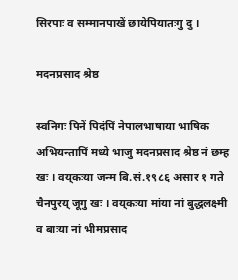सिरपाः व सम्मानपाखें छायेपियातःगु दु ।

मदनप्रसाद श्रेष्ठ

स्वनिगः पिनें पिदंपिं नेपालभाषाया भाषिक अभियन्तापिं मध्ये भाजु मदनप्रसाद श्रेष्ठ नं छम्ह खः । वय्‌कःया जन्म बि.सं.१९८६ असार १ गते चैनपुरय् जूगु खः । वय्‌कःया मांया नां बुद्धलक्ष्मी व बाःया नां भीमप्रसाद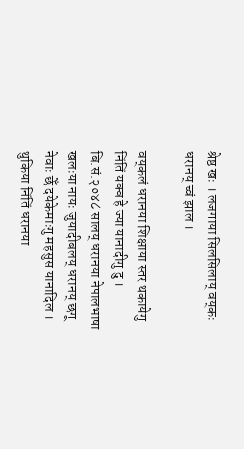श्रेष्ठ खः । लजगाया सिलसिलाय् वय्‌कः धरानय् च्वं झाल ।

वय्‌कलं धरानया शिक्षाया स्तर थकायेगु निंतिं यक्व हे ज्या यानादीगु दु । बि.सं.२०४८ सालय् धरानया नेपालभाषा खलःया नायः जुयादीबलय् धरानय् छगू नेवाः छेँ दयेकेमाःगु महसुस यानादिल । थुकिया निंतिं धरानया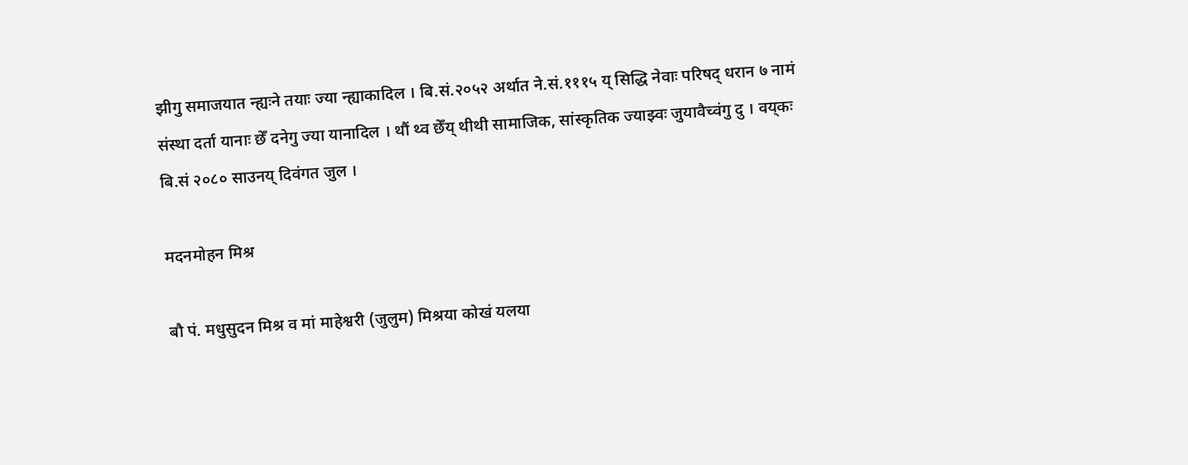झीगु समाजयात न्ह्यःने तयाः ज्या न्ह्याकादिल । बि.सं.२०५२ अर्थात ने.सं.१११५ य् सिद्धि नेवाः परिषद् धरान ७ नामं संस्था दर्ता यानाः छेँ दनेगु ज्या यानादिल । थौं थ्व छेँय् थीथी सामाजिक, सांस्कृतिक ज्याझ्वः जुयावैच्वंगु दु । वय्‌कः बि.सं २०८० साउनय् दिवंगत जुल ।

मदनमोहन मिश्र

बौ पं. मधुसुदन मिश्र व मां माहेश्वरी (जुलुम) मिश्रया कोखं यलया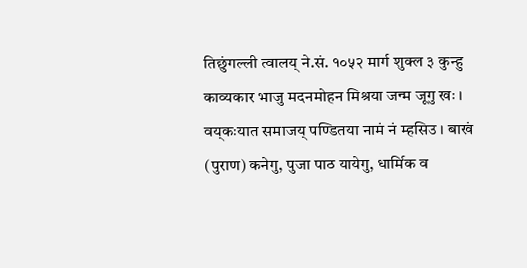तिछुंगल्ली त्वालय् ने.सं. १०५२ मार्ग शुक्ल ३ कुन्हु काव्यकार भाजु मदनमोहन मिश्रया जन्म जूगु खः । वय्‌कःयात समाजय् पण्डितया नामं नं म्हसिउ । बाखं (पुराण) कनेगु, पुजा पाठ यायेगु, धार्मिक व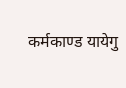कर्मकाण्ड यायेगु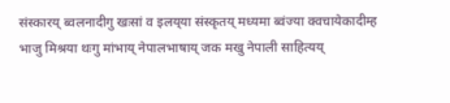संस्कारय् ब्वलनादीगु खःसां व इलय्‌या संस्कृतय् मध्यमा ब्वंज्या क्वचायेकादीम्ह भाजु मिश्रया थःगु मांभाय् नेपालभाषाय् जक मखु नेपाली साहित्यय्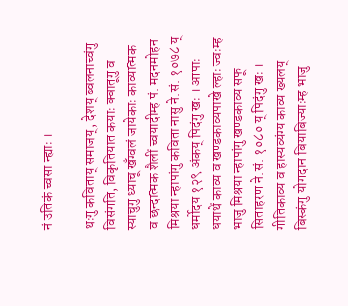नं उतिकं च्वसा न्ह्याः ।

थःगु कविताय् समाजय्, देशय् ब्वलनाच्वंगु विसंगति, विकृतियात कयाः क्वातूगु व स्याचुगु ध्याचू खँग्वलं जायेकाः काव्यात्मक व छन्दात्मक शैलीं च्वयादीम्ह पं. मदनमोहन मिश्रया न्हापांगु कविता नासु ने.सं. १०७८ य् धर्मोदय १२९ अंकय् पिदंगु खः । आपाः धयाथें काव्य व खण्डकाव्यपाखे ल्हाः ज्वःम्ह भाजु मिश्रया न्हापांगु खण्डकाव्य सफू सिताहरण ने.सं. १०८० य् पिदंगु खः । गीतिकाव्य व हास्यव्यंग्य काव्य ख्यलय् बिस्कंगु योगदान बियाबिज्याःम्ह भाजु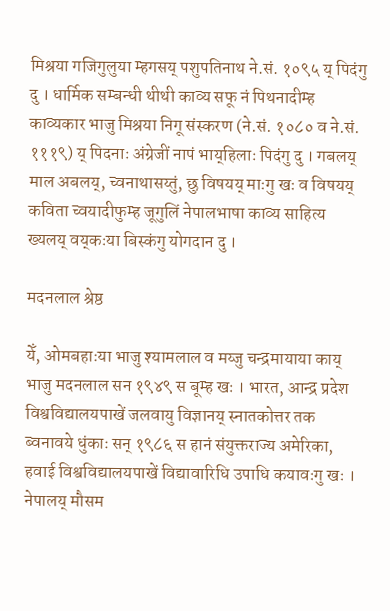मिश्रया गजिगुलुया म्हगसय् पशुपतिनाथ ने.सं. १०९५ य् पिदंगु दु । धार्मिक सम्बन्धी थीथी काव्य सफू नं पिथनादीम्ह काव्यकार भाजु मिश्रया निगू संस्करण (ने.सं. १०८० व ने.सं. १११९) य् पिदनाः अंग्रेजीं नापं भाय्‌हिलाः पिदंगु दु । गबलय् माल अबलय्, च्वनाथासय्तुं, छु विषयय् माःगु खः व विषयय् कविता च्वयादीफुम्ह जूगुलिं नेपालभाषा काव्य साहित्य ख्यलय् वय्‌कःया बिस्कंगु योगदान दु ।

मदनलाल श्रेष्ठ

येँ, ओमबहाःया भाजु श्यामलाल व मय्जु चन्द्रमायाया काय् भाजु मदनलाल सन १९४९ स बूम्ह खः । भारत, आन्द्र प्रदेश विश्वविद्यालयपाखें जलवायु विज्ञानय् स्नातकोत्तर तक ब्वनावये धुंकाः सन् १९८६ स हानं संयुक्तराज्य अमेरिका, हवाई विश्वविद्यालयपाखें विद्यावारिधि उपाधि कयावःगु खः । नेपालय् मौसम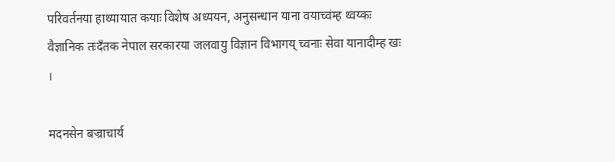परिवर्तनया हाथ्यायात कयाः विशेष अध्ययन, अनुसन्धान याना वयाच्वंम्ह थ्वय्कः वैज्ञानिक तःदँतक नेपाल सरकारया जलवायु विज्ञान विभागय् च्वनाः सेवा यानादीम्ह खः ।

मदनसेन बज्राचार्य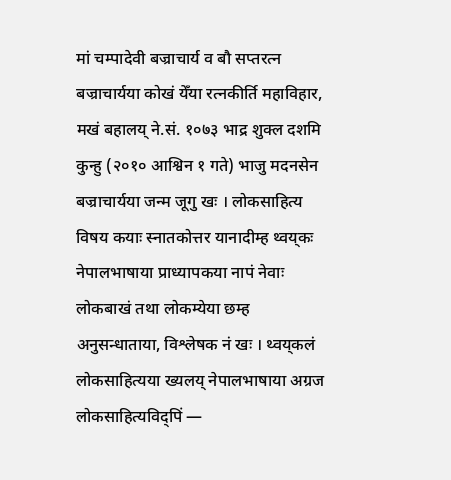मां चम्पादेवी बज्राचार्य व बौ सप्तरत्न बज्राचार्यया कोखं येँया रत्नकीर्ति महाविहार, मखं बहालय् ने.सं. १०७३ भाद्र शुक्ल दशमि कुन्हु (२०१० आश्विन १ गते) भाजु मदनसेन बज्राचार्यया जन्म जूगु खः । लोकसाहित्य विषय कयाः स्नातकोत्तर यानादीम्ह थ्वय्‌कः नेपालभाषाया प्राध्यापकया नापं नेवाः लोकबाखं तथा लोकम्येया छम्ह अनुसन्धाताया, विश्लेषक नं खः । थ्वय्‌कलं लोकसाहित्यया ख्यलय् नेपालभाषाया अग्रज लोकसाहित्यविद्पिं —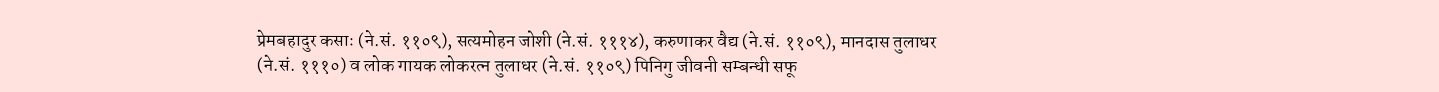प्रेमबहादुर कसाः (ने.सं. ११०९), सत्यमोहन जोशी (ने.सं. १११४), करुणाकर वैद्य (ने.सं. ११०९), मानदास तुलाधर (ने.सं. १११०) व लोक गायक लोकरत्न तुलाधर (ने.सं. ११०९) पिनिगु जीवनी सम्बन्धी सफू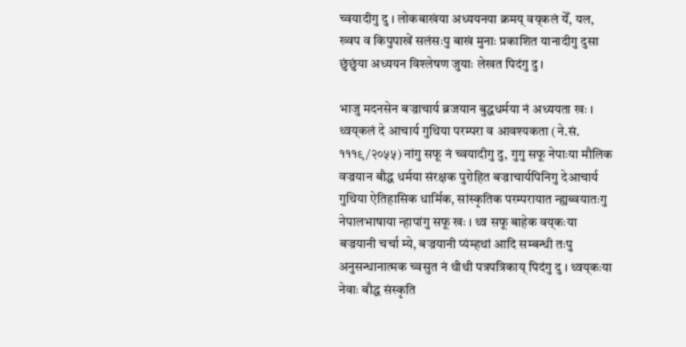च्वयादीगु दु । लोकबाखंया अध्ययनया क्रमय् वय्‌कलं येँ, यल, ख्वप व किपुपाखें सलंसःपु बाखं मुनाः प्रकाशित यानादीगु दुसा छुंछुंया अध्ययन विश्लेषण जुयाः लेखत पिदंगु दु ।

भाजु मदनसेन बज्राचार्य ब्रजयान बुद्धधर्मया नं अध्ययता खः । थ्वय्‌कलं दे आचार्य गुथिया परम्परा व आवश्यकता (ने.सं. १११९/२०५५) नांगु सफू नं च्वयादीगु दु, गुगु सफू नेपाःया मौलिक वज्रयान बौद्ध धर्मया संरक्षक पुरोहित बज्राचार्यपिनिगु देआचार्य गुथिया ऐतिहासिक धार्मिक, सांस्कृतिक परम्परायात न्ह्यब्वयातःगु नेपालभाषाया न्हापांगु सफू खः । थ्व सफू बाहेक वय्‌कःया बज्रयानी चर्चा म्ये, बज्रयानी प्यंम्हथां आदि सम्बन्धी तःपु अनुसन्धानात्मक च्वसुत नं थीथी पत्रपत्रिकाय् पिदंगु दु । थ्वय्‌कःया नेवाः बौद्ध संस्कृति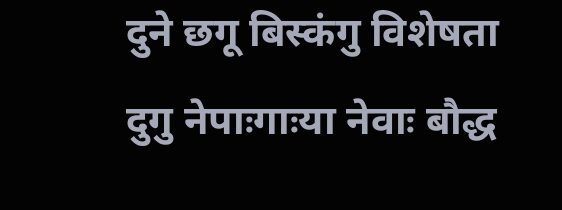दुने छगू बिस्कंगु विशेषता दुगु नेपाःगाःया नेवाः बौद्ध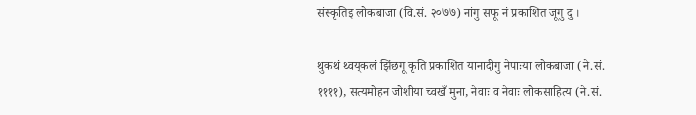संस्कृतिइ लोकबाजा (वि.सं. २०७७) नांगु सफू नं प्रकाशित जूगु दु ।

थुकथं थ्वय्‌कलं झिंछगू कृति प्रकाशित यानादीगु नेपाःया लोकबाजा (ने.सं. ११११), सत्यमोहन जोशीया च्वखँ मुना, नेवाः व नेवाः लोकसाहित्य (ने.सं.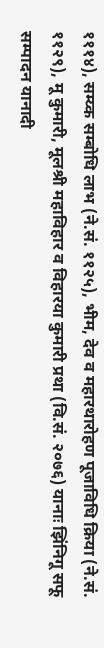१११४), सम्य्क सम्बोधि लाभ (ने.सं. ११२५), भीम, देव व महारथारोहण पूजाविधि क्रिया (ने.सं. ११२९), मू कुमारी, मूलश्री महाविहार व विहारया कुमारी प्रथा (वि.सं. २०७६) यानाः झिंनिगू सफू सम्पादन यानादी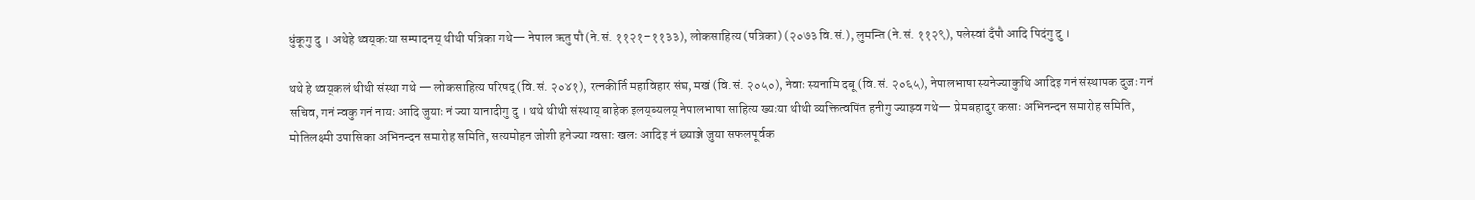धुंकूगु दु । अथेहे थ्वय्‌कःया सम्पादनय् थीथी पत्रिका गथे— नेपाल ऋतु पौ (ने.सं. ११२१–११३३), लोकसाहित्य (पत्रिका) (२०७३ वि.सं.), लुमन्ति (ने.सं. ११२९), पलेस्वां दँपौ आदि पिदंगु दु ।

थथे हे थ्वय्‌कलं थीथी संस्था गथे — लोकसाहित्य परिषद् (वि.सं. २०४१), रत्नकीर्ति महाविहार संघ, मखं (वि.सं. २०५०), नेवाः स्यनामि दबू (वि.सं. २०६५), नेपालभाषा स्यनेज्याकुथि आदिइ गनं संस्थापक दुजः गनं सचिव, गनं न्वकु गनं नायः आदि जुयाः नं ज्या यानादीगु दु । थथे थीथी संस्थाय् बाहेक इलय्‌‌ब्यलय् नेपालभाषा साहित्य ख्यःया थीथी व्यक्तित्वपिंत हनीगु ज्याझ्व गथे— प्रेमबहादुर कसाः अभिनन्दन समारोह समिति, मोतिलक्ष्मी उपासिका अभिनन्दन समारोह समिति, सत्यमोहन जोशी हनेज्या ग्वसाः खलः आदिइ नं छ्याञ्जे जुया सफलपूर्वक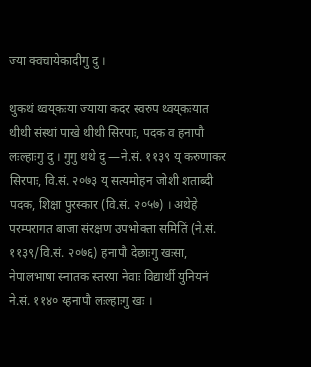ज्या क्वचायेकादीगु दु ।

थुकथं थ्वय्‌कःया ज्याया कदर स्वरुप थ्वय्‌कःयात थीथी संस्थां पाखे थीथी सिरपाः, पदक व हनापौ लःल्हाःगु दु । गुगु थथे दु —ने.सं. ११३९ य् करुणाकर सिरपाः, वि.सं. २०७३ य् सत्यमोहन जोशी शताब्दी पदक, शिक्षा पुरस्कार (वि.सं. २०५७) । अथेहे परम्परागत बाजा संरक्षण उपभोक्ता समितिं (ने.सं. ११३९/वि.सं. २०७६) हनापौ देछाःगु खःसा, नेपालभाषा स्नातक स्तरया नेवाः विद्यार्थी युनियनं ने.सं. ११४० य्हनापौ लःल्हाःगु खः ।